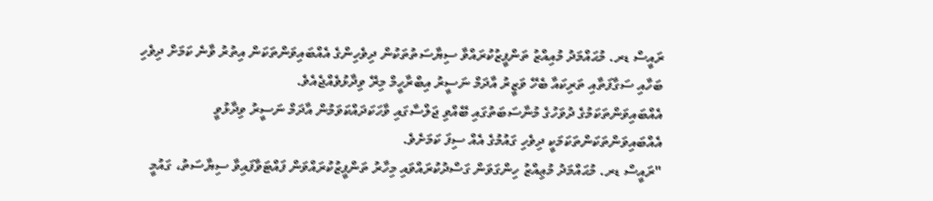ރައީސް ޑރ. މުޙައްމަދު މުއިއްޒު ތަންފީޒުކުރައްވާ ސިޔާސަތުތަކުން ދިވެހިންގެ އެއްބައިވަންތަކަން އިތުރު ވާނެ ކަމަށް ދިވެހި ބަހާއި ސަގާފަތާއި ތަރިކައާ ބެހޭ ވަޒީރު އާދަމް ނަސީރު އިބްރާހީމް މިރޭ ވިދާޅުވެއްޖެއެވެ.
އެއްބައިވަންތަކަމުގެ ދުވަހުގެ މުނާސަބަތުގައި ބޭއްވި ޖަލްސާގައި ވާހަކަދައްކަވަމުން އާދަމް ނަސީރު ވިދާޅުވީ އެއްބައިވަންތަކަންތަކަމަކީ ދިވެހި ގައުމުގެ އެއް ސިފަ ކަމަށެވެ.
"ރައީސް ޑރ. މުޙައްމަދު މުޢިއްޒު ހިންގަވަން ގަސްދުކުރައްވައި މިހާރު ތަންފީޒުކުރައްވަން ފައްޓަވާފައިވާ ސިޔާސަތު، ގައުމީ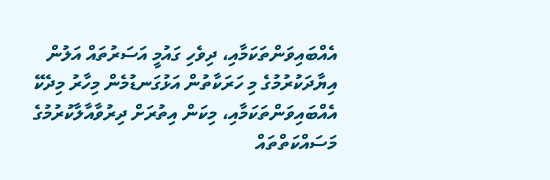އެއްބައިވަންތަކަމާއި، ދިވެހި ގައުމީ އަސަރުތައް އަލުން އިޔާދަކުރުމުގެ މި ހަރަކާތުން އަޅުގަނޑުމެން މިހާރު މިދެކޭ އެއްބައިވަންތަކަމާއި، މިކަން އިތުރަށް ދިރުވާއާލާކުރުމުގެ މަސައްކަތްތައް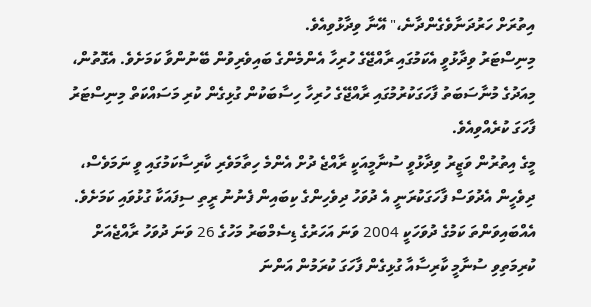އިތުރަށް ހަރުދަނާވެގެންދާނެ،" އޭނާ ވިދާޅުވިއެވެ.
މިނިސްޓަރު ވިދާޅުވީ އެކަމުގައި ރާއްޖޭގެ ހުރިހާ އެންމެންގެ ބައިވެރިވުން ބޭނުންވާ ކަމަށެވެ. އެގޮތުން، މިއަދުގެ މުނާސަބަތު ފާހަގަކުރުމުގައި ރާއްޖޭގެ ހުރިހާ ހިސާބަކުން ގުޅިގެން ކުރި މަސައްކަތް މިނިސްޓަރު ފާހަގަ ކުރެއްވިއެވެ.
މީގެ އިތުރުން ވަޒީރު ވިދާޅުވީ ސުނާމީއަކީ ރާއްޖެ ދުށް އެންމެ ހިތާމަވެރި ކާރިސާކަމުގައި ވީ ނަމަވެސް، ދިވެހީން އެދުވަސް ފާހަގަކުރަނީ އެ ދުވަހު ދިވެހިންގެ ކިބައިން ފެނުނު ރީތި ސިފައަކާ ގުޅުވައި ކަމަށެވެ.
އެއްބައިވަންތަ ކަމުގެ ދުވަހަކީ 2004 ވަނަ އަހަރުގެ ޑިސެމްބަރު މަހުގެ 26 ވަނަ ދުވަހު ރާއްޖެއަށް ކުރިމަތިވި ސުނާމީ ކާރިސާއާ ގުޅިގެން ފާހަގަ ކުރަމުން އަންނަ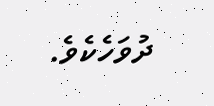ދުވަހެކެވެ.